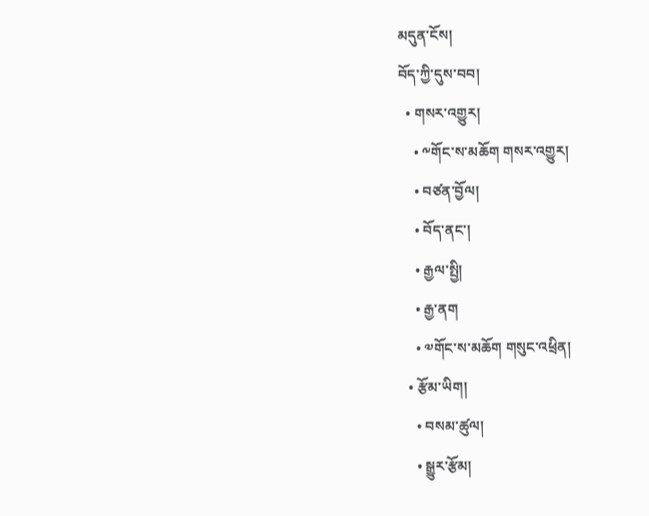མདུན་ངོས།
བོད་ཀྱི་དུས་བབ།
  • གསར་འགྱུར།
    • ༸གོང་ས་མཆོག གསར་འགྱུར།
    • བཙན་བྱོལ།
    • བོད་ནང་།
    • རྒྱལ་སྤྱི།
    • རྒྱ་ནག
    • ༧གོང་ས་མཆོག གསུང་འཕྲིན།
  • རྩོམ་ཡིག།
    • བསམ་ཚུལ།
    • སྒྱུར་རྩོམ།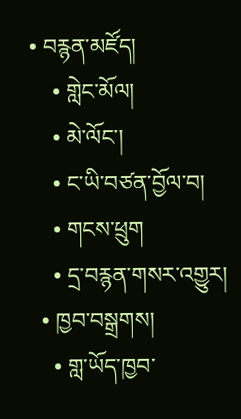• བརྙན་མཛོད།
    • གླེང་མོལ།
    • མེ་ལོང་།
    • ང་ཡི་བཙན་བྱོལ་བ།
    • གངས་ཕྲུག
    • དྲ་བརྙན་གསར་འགྱུར།
  • ཁྱབ་བསྒྲགས།
    • གླ་ཡོད་ཁྱབ་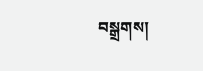བསྒྲགས།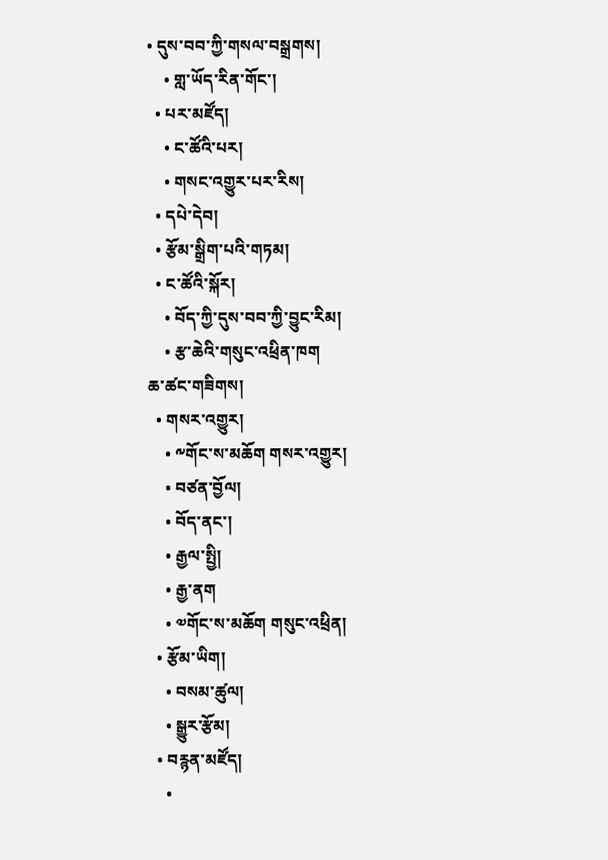• དུས་བབ་ཀྱི་གསལ་བསྒྲགས།
    • གླ་ཡོད་རིན་གོང་།
  • པར་མཛོད།
    • ང་ཚོའི་པར།
    • གསང་འགྱུར་པར་རིས།
  • དཔེ་དེབ།
  • རྩོམ་སྒྲིག་པའི་གཏམ།
  • ང་ཚོའི་སྐོར།
    • བོད་ཀྱི་དུས་བབ་ཀྱི་བྱུང་རིམ།
    • རྩ་ཆེའི་གསུང་འཕྲིན་ཁག
ཆ་ཚང་གཟིགས།
  • གསར་འགྱུར།
    • ༸གོང་ས་མཆོག གསར་འགྱུར།
    • བཙན་བྱོལ།
    • བོད་ནང་།
    • རྒྱལ་སྤྱི།
    • རྒྱ་ནག
    • ༧གོང་ས་མཆོག གསུང་འཕྲིན།
  • རྩོམ་ཡིག།
    • བསམ་ཚུལ།
    • སྒྱུར་རྩོམ།
  • བརྙན་མཛོད།
    •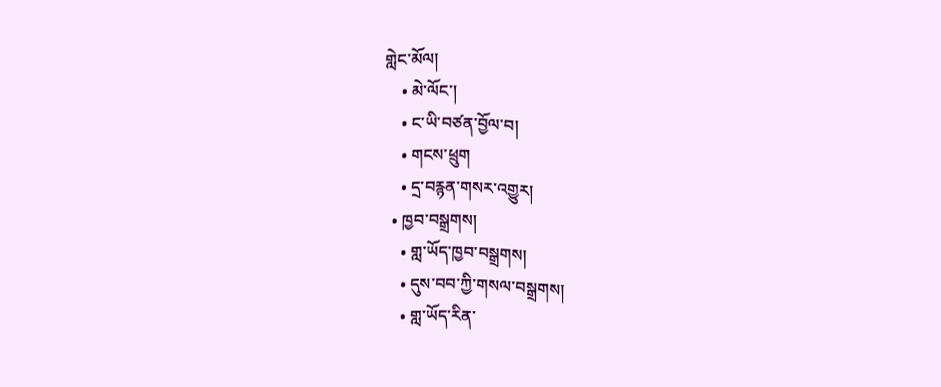གླེང་མོལ།
    • མེ་ལོང་།
    • ང་ཡི་བཙན་བྱོལ་བ།
    • གངས་ཕྲུག
    • དྲ་བརྙན་གསར་འགྱུར།
  • ཁྱབ་བསྒྲགས།
    • གླ་ཡོད་ཁྱབ་བསྒྲགས།
    • དུས་བབ་ཀྱི་གསལ་བསྒྲགས།
    • གླ་ཡོད་རིན་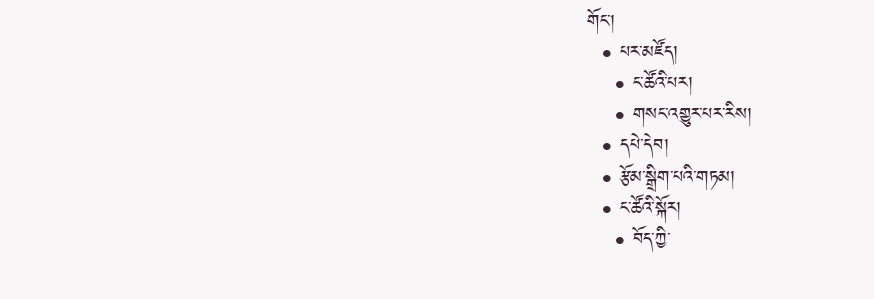གོང་།
  • པར་མཛོད།
    • ང་ཚོའི་པར།
    • གསང་འགྱུར་པར་རིས།
  • དཔེ་དེབ།
  • རྩོམ་སྒྲིག་པའི་གཏམ།
  • ང་ཚོའི་སྐོར།
    • བོད་ཀྱི་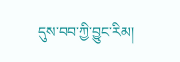དུས་བབ་ཀྱི་བྱུང་རིམ།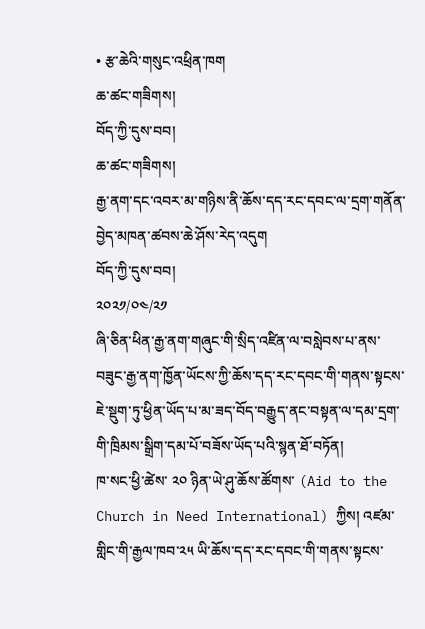• རྩ་ཆེའི་གསུང་འཕྲིན་ཁག
ཆ་ཚང་གཟིགས།
བོད་ཀྱི་དུས་བབ།
ཆ་ཚང་གཟིགས།
རྒྱ་ནག་དང་འབར་མ་གཉིས་ནི་ཆོས་དད་རང་དབང་ལ་དྲག་གནོན་བྱེད་མཁན་ཚབས་ཆེ་ཤོས་རེད་འདུག
བོད་ཀྱི་དུས་བབ།
༢༠༢༡/༠༤/༢༡
ཞི་ཅིན་ཕིན་རྒྱ་ནག་གཞུང་གི་སྲིད་འཛིན་ལ་བསླེབས་པ་ནས་བཟུང་རྒྱ་ནག་ཁྱོན་ཡོངས་ཀྱི་ཆོས་དད་རང་དབང་གི་གནས་སྟངས་ཇེ་སྡུག་ཏུ་ཕྱིན་ཡོད་པ་མ་ཟད་བོད་བརྒྱུད་ནང་བསྟན་ལ་དམ་དྲག་གི་ཁྲིམས་སྒྲིག་དམ་པོ་བཟོས་ཡོད་པའི་སྙན་ཐོ་བཏོན།
ཁ་སང་ཕྱི་ཚེས་ ༢༠ ཉིན་ཡེ་ཤུ་ཆོས་ཚོགས་ (Aid to the Church in Need International) ཀྱིས། འཛམ་གླིང་གི་རྒྱལ་ཁབ་༢༥ ཡི་ཆོས་དད་རང་དབང་གི་གནས་སྟངས་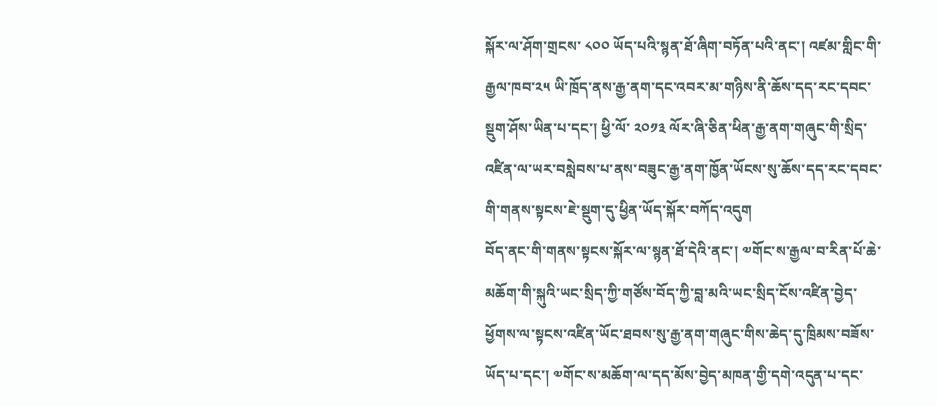སྐོར་ལ་ཤོག་གྲངས་ ༨༠༠ ཡོད་པའི་སྙན་ཐོ་ཞིག་བཏོན་པའི་ནང་། འཛམ་གླིང་གི་རྒྱལ་ཁབ་༢༥ ཡི་ཁྲོད་ནས་རྒྱ་ནག་དང་འབར་མ་གཉིས་ནི་ཆོས་དད་རང་དབང་སྡུག་ཤོས་ཡིན་པ་དང་། ཕྱི་ལོ་ ༢༠༡༣ ལོར་ཞི་ཅིན་ཕིན་རྒྱ་ནག་གཞུང་གི་སྲིད་འཛིན་ལ་ཡར་བསླེབས་པ་ནས་བཟུང་རྒྱ་ནག་ཁྱོན་ཡོངས་སུ་ཆོས་དད་རང་དབང་གི་གནས་སྟངས་ཇེ་སྡུག་དུ་ཕྱིན་ཡོད་སྐོར་བཀོད་འདུག
བོད་ནང་གི་གནས་སྟངས་སྐོར་ལ་སྙན་ཐོ་དེའི་ནང་། ༧གོང་ས་རྒྱལ་བ་རིན་པོ་ཆེ་མཆོག་གི་སྐུའི་ཡང་སྲིད་ཀྱི་གཙོས་བོད་ཀྱི་བླ་མའི་ཡང་སྲིད་ངོས་འཛིན་བྱེད་ཕྱོགས་ལ་སྟངས་འཛིན་ཡོང་ཐབས་སུ་རྒྱ་ནག་གཞུང་གིས་ཆེད་དུ་ཁྲིམས་བཟོས་ཡོད་པ་དང་། ༧གོང་ས་མཆོག་ལ་དད་མོས་བྱེད་མཁན་གྱི་དགེ་འདུན་པ་དང་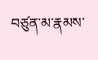བཙུན་མ་རྣམས་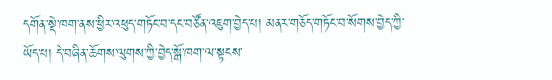དགོན་སྡེ་ཁག་ནས་ཕྱིར་འཕུད་གཏོང་བ་དང་བཙོན་འཇུག་བྱེད་པ། མནར་གཅོད་གཏོང་བ་སོགས་བྱེད་ཀྱི་ཡོད་པ། དེ་བཞིན་ཆོགས་ལུགས་ཀྱི་བྱེད་སྒོ་ཁག་ལ་སྟངས་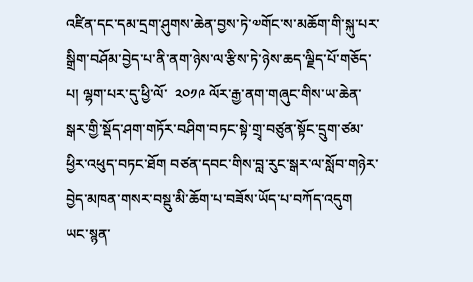འཛིན་དང་དམ་དྲག་ཤུགས་ཆེན་བྱས་ཏེ་༧གོང་ས་མཆོག་གི་སྐུ་པར་སྒྲིག་བཤོམ་བྱེད་པ་ནི་ནག་ཉེས་ལ་རྩིས་ཏེ་ཉེས་ཆད་ལྗིད་པོ་གཅོད་པ། ལྷག་པར་དུ་ཕྱི་ལོ་  ༢༠༡༩ ལོར་རྒྱ་ནག་གཞུང་གིས་ཡ་ཆེན་སྒར་གྱི་སྡོད་ཤག་གཏོར་བཤིག་བཏང་སྟེ་གྲྭ་བཙུན་སྟོང་དྲུག་ཙམ་ཕྱིར་འཕུད་བཏང་ཐོག བཙན་དབང་གིས་བླ་རུང་སྒར་ལ་སློབ་གཉེར་བྱེད་མཁན་གསར་བསྡུ་མི་ཆོག་པ་བཟོས་ཡོད་པ་བཀོད་འདུག
ཡང་སྙན་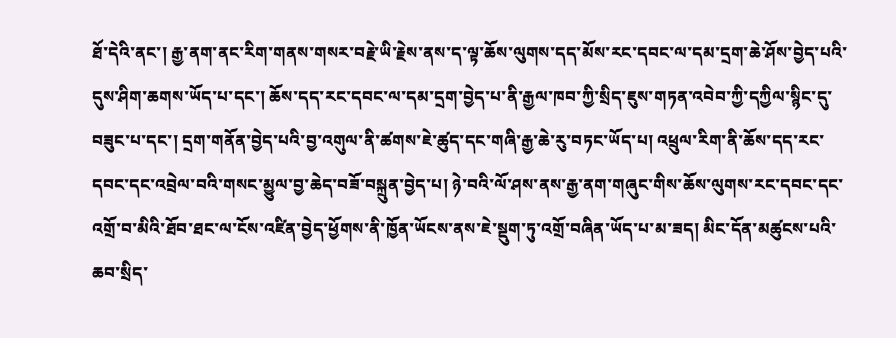ཐོ་དེའི་ནང་། རྒྱ་ནག་ནང་རིག་གནས་གསར་བརྗེ་ཡི་རྗེས་ནས་ད་ལྟ་ཆོས་ལུགས་དད་མོས་རང་དབང་ལ་དམ་དྲག་ཆེ་ཤོས་བྱེད་པའི་དུས་ཤིག་ཆགས་ཡོད་པ་དང་། ཆོས་དད་རང་དབང་ལ་དམ་དྲག་བྱེད་པ་ནི་རྒྱལ་ཁབ་ཀྱི་སྲིད་ཇུས་གཏན་འབེབ་ཀྱི་དཀྱིལ་སྙིང་དུ་བཟུང་པ་དང་། དྲག་གནོན་བྱེད་པའི་བྱ་འགུལ་ནི་ཚགས་ཇེ་ཚུད་དང་གཞི་རྒྱ་ཆེ་རུ་བཏང་ཡོད་པ། འཕྲུལ་རིག་ནི་ཆོས་དད་རང་དབང་དང་འབྲེལ་བའི་གསང་མྱུལ་བྱ་ཆེད་བཟོ་བསྐྲུན་བྱེད་པ། ཉེ་བའི་ལོ་ཤས་ནས་རྒྱ་ནག་གཞུང་གིས་ཆོས་ལུགས་རང་དབང་དང་འགྲོ་བ་མིའི་ཐོབ་ཐང་ལ་ངོས་འཛིན་བྱེད་ཕྱོགས་ནི་ཁྱོན་ཡོངས་ནས་ཇེ་སྡུག་ཏུ་འགྲོ་བཞིན་ཡོད་པ་མ་ཟད། མིང་དོན་མཚུངས་པའི་ཆབ་སྲིད་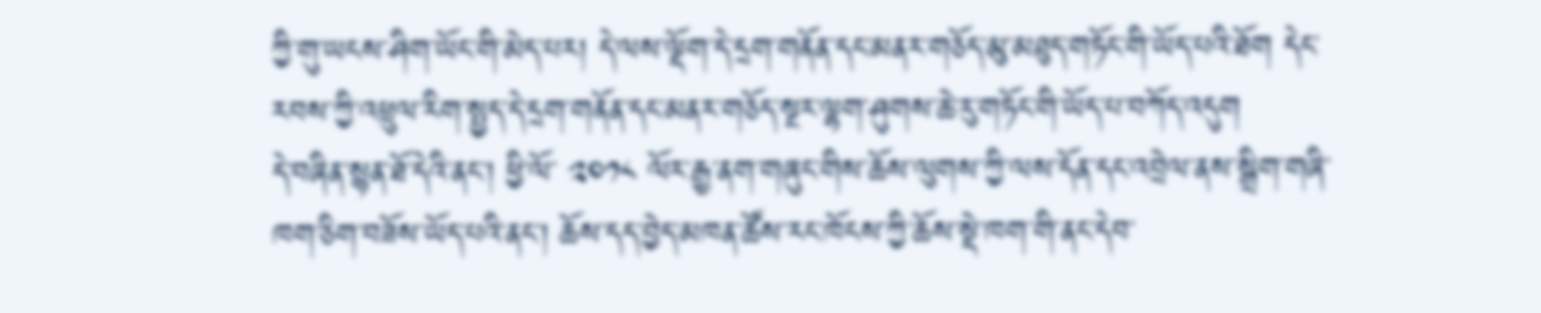ཀྱི་གུ་ཡངས་ཤིག་ཡོང་གི་མེད་པར། དེ་ལས་ལྡོག་དེ་དྲག་གནོན་དང་མནར་གཅོད་མུ་མཐུད་གཏོང་གི་ཡོད་པའི་ཐོག དེང་རབས་ཀྱི་འཕྲུལ་རིག་སྤྱད་དེ་དྲག་གནོན་དང་མནར་གཅོད་སྔར་ལྷག་ཤུགས་ཆེ་རུ་གཏོང་གི་ཡོད་པ་བཀོད་འདུག
དེ་བཞིན་སྙན་ཐོ་དེའི་ནང་། ཕྱི་ལོ་ ༢༠༡༨ ལོར་རྒྱ་ནག་གཞུང་གིས་ཆོས་ལུགས་ཀྱི་ལས་དོན་དང་འབྲེལ་ནས་སྒྲིག་གཞི་ཁག་ཅིག་བཟོས་ཡོད་པའི་ནང་། ཆོས་དད་བྱེད་མཁན་ཚོས་རང་ཁོངས་ཀྱི་ཆོས་སྡེ་ཁག་གི་ནང་དེབ་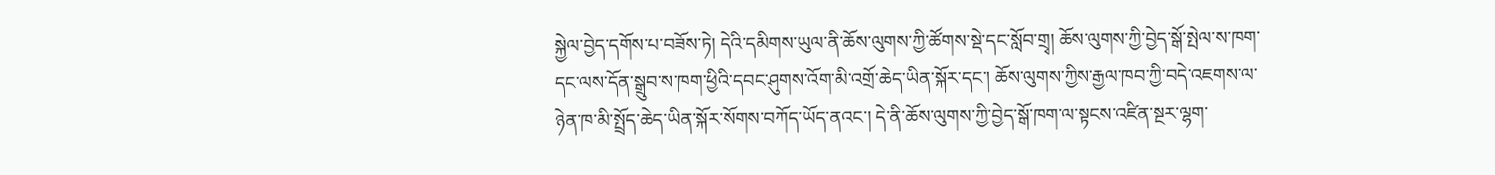སྐྱེལ་བྱེད་དགོས་པ་བཟོས་ཏེ། དེའི་དམིགས་ཡུལ་ནི་ཆོས་ལུགས་ཀྱི་ཚོགས་སྡེ་དང་སློབ་གྲྭ། ཆོས་ལུགས་ཀྱི་བྱེད་སྒོ་སྤེལ་ས་ཁག་དང་ལས་དོན་སྒྲུབ་ས་ཁག་ཕྱིའི་དབང་ཤུགས་འོག་མི་འགྲོ་ཆེད་ཡིན་སྐོར་དང་། ཆོས་ལུགས་ཀྱིས་རྒྱལ་ཁབ་ཀྱི་བདེ་འཇགས་ལ་ཉེན་ཁ་མི་སྤྲོད་ཆེད་ཡིན་སྐོར་སོགས་བཀོད་ཡོད་ནའང་། དེ་ནི་ཆོས་ལུགས་ཀྱི་བྱེད་སྒོ་ཁག་ལ་སྟངས་འཛིན་སྔར་ལྷག་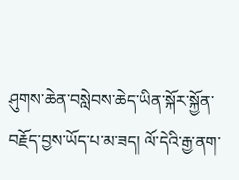ཤུགས་ཆེན་བསླེབས་ཆེད་ཡིན་སྐོར་སྐྱོན་བརྗོད་བྱས་ཡོད་པ་མ་ཟད། ལོ་དེའི་རྒྱ་ནག་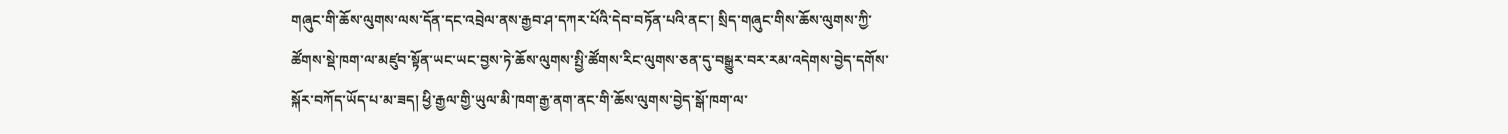གཞུང་གི་ཆོས་ལུགས་ལས་དོན་དང་འབྲེལ་ནས་རྒྱབ་ཤ་དཀར་པོའི་དེབ་བཏོན་པའི་ནང་། སྲིད་གཞུང་གིས་ཆོས་ལུགས་ཀྱི་ཚོགས་སྡེ་ཁག་ལ་མཛུབ་སྟོན་ཡང་ཡང་བྱས་ཏེ་ཆོས་ལུགས་སྤྱི་ཚོགས་རིང་ལུགས་ཅན་དུ་བསྒྱུར་བར་རམ་འདེགས་བྱེད་དགོས་སྐོར་བཀོད་ཡོད་པ་མ་ཟད། ཕྱི་རྒྱལ་གྱི་ཡུལ་མི་ཁག་རྒྱ་ནག་ནང་གི་ཆོས་ལུགས་བྱེད་སྒོ་ཁག་ལ་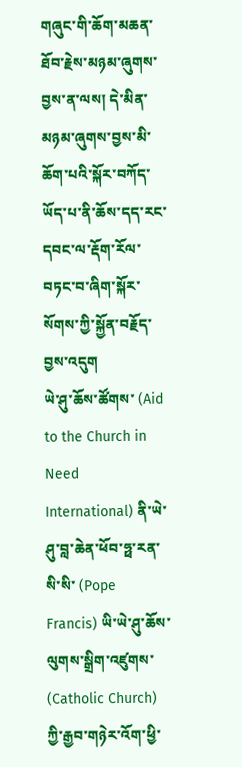གཞུང་གི་ཆོག་མཆན་ཐོབ་རྗེས་མཉམ་ཞུགས་བྱས་ན་ལས། དེ་མིན་མཉམ་ཞུགས་བྱས་མི་ཆོག་པའི་སྐོར་བཀོད་ཡོད་པ་ནི་ཆོས་དད་རང་དབང་ལ་རྡོག་རོལ་བཏང་བ་ཞིག་སྐོར་སོགས་ཀྱི་སྐྱོན་བརྗོད་བྱས་འདུག
ཡེ་ཤུ་ཆོས་ཚོགས་ (Aid to the Church in Need International) ནི་ཡེ་ཤུ་བླ་ཆེན་ཕོབ་ཧྥ་རན་སི་སི་ (Pope Francis) ཡི་ཡེ་ཤུ་ཆོས་ལུགས་སྒྲིག་འཛུགས་ (Catholic Church) ཀྱི་རྒྱབ་གཉེར་འོག་ཕྱི་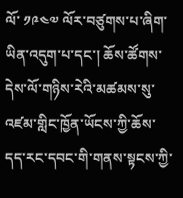ལོ་ ༡༩༤༧ ལོར་བཙུགས་པ་ཞིག་ཡིན་འདུག་པ་དང་། ཆོས་ཚོགས་དེས་ལོ་གཉིས་རེའི་མཚམས་སུ་འཛམ་གླིང་ཁྱོན་ཡོངས་ཀྱི་ཆོས་དད་རང་དབང་གི་གནས་སྟངས་ཀྱི་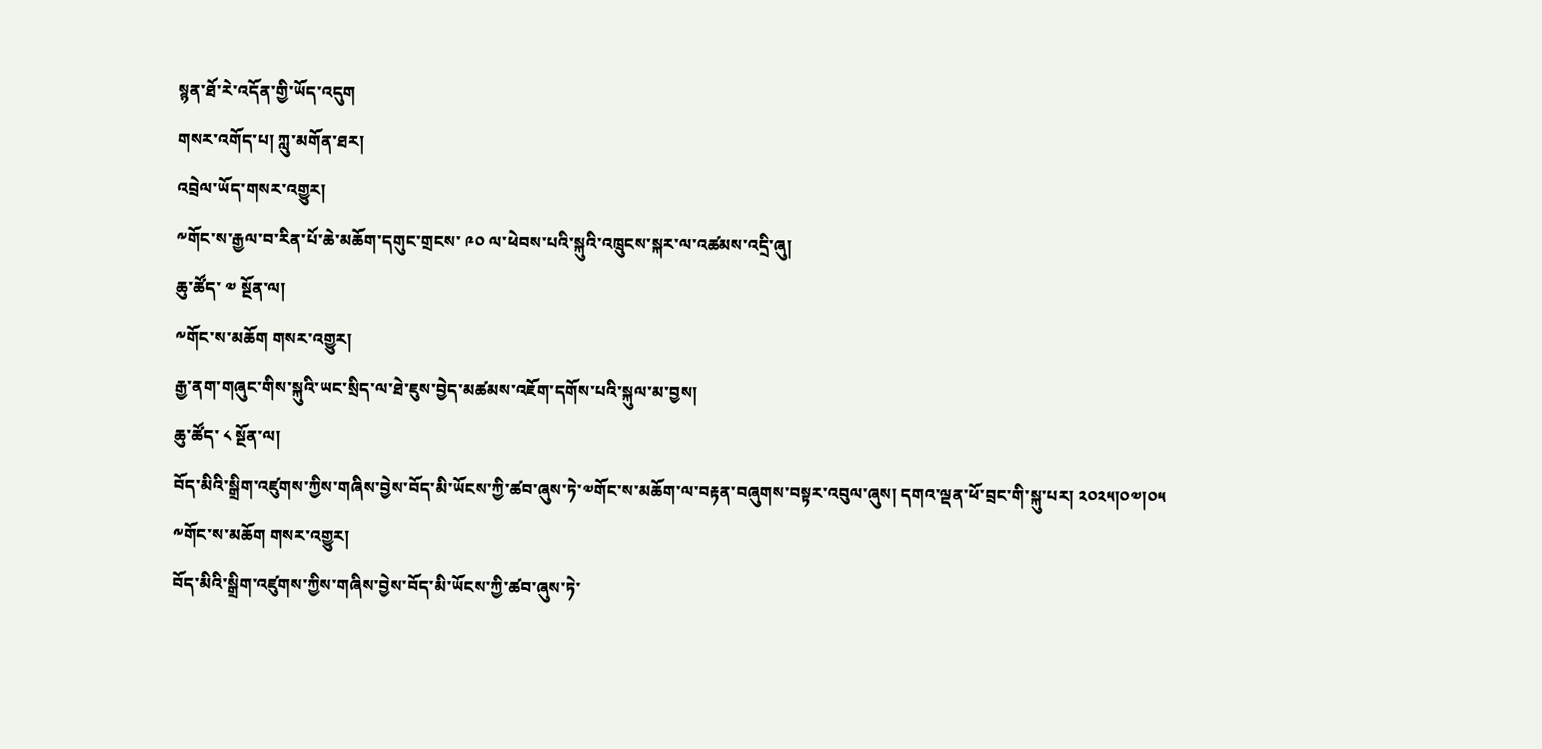སྙན་ཐོ་རེ་འདོན་གྱི་ཡོད་འདུག
གསར་འགོད་པ། ཀླུ་མགོན་ཐར།
འབྲེལ་ཡོད་གསར་འགྱུར།
༸གོང་ས་རྒྱལ་བ་རིན་པོ་ཆེ་མཆོག་དགུང་གྲངས་ ༩༠ ལ་ཕེབས་པའི་སྐུའི་འཁྲུངས་སྐར་ལ་འཚམས་འདྲི་ཞུ།
ཆུ་ཚོད་ ༧ སྔོན་ལ།
༸གོང་ས་མཆོག གསར་འགྱུར།
རྒྱ་ནག་གཞུང་གིས་སྐུའི་ཡང་སྲིད་ལ་ཐེ་ཇུས་བྱེད་མཚམས་འཇོག་དགོས་པའི་སྐུལ་མ་བྱས།
ཆུ་ཚོད་ ༨ སྔོན་ལ།
བོད་མིའི་སྒྲིག་འཛུགས་ཀྱིས་གཞིས་བྱེས་བོད་མི་ཡོངས་ཀྱི་ཚབ་ཞུས་ཏེ་༧གོང་ས་མཆོག་ལ་བརྟན་བཞུགས་བསྟར་འབུལ་ཞུས། དགའ་ལྡན་ཕོ་བྲང་གི་སྐུ་པར། ༢༠༢༥།༠༧།༠༥
༸གོང་ས་མཆོག གསར་འགྱུར།
བོད་མིའི་སྒྲིག་འཛུགས་ཀྱིས་གཞིས་བྱེས་བོད་མི་ཡོངས་ཀྱི་ཚབ་ཞུས་ཏེ་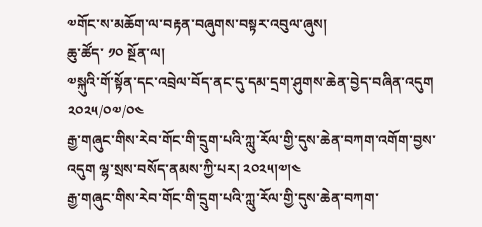༧གོང་ས་མཆོག་ལ་བརྟན་བཞུགས་བསྟར་འབུལ་ཞུས།
ཆུ་ཚོད་ ༡༠ སྔོན་ལ།
༧སྐུའི་གོ་སྟོན་དང་འབྲེལ་བོད་ནང་དུ་དམ་དྲག་ཤུགས་ཆེན་བྱེད་བཞིན་འདུག
༢༠༢༥/༠༧/༠༤
རྒྱ་གཞུང་གིས་རེབ་གོང་གི་དྲུག་པའི་ཀླུ་རོལ་གྱི་དུས་ཆེན་བཀག་འགོག་བྱས་འདུག ལྷ་སྲས་བསོད་ནམས་ཀྱི་པར། ༢༠༢༥།༧།༤
རྒྱ་གཞུང་གིས་རེབ་གོང་གི་དྲུག་པའི་ཀླུ་རོལ་གྱི་དུས་ཆེན་བཀག་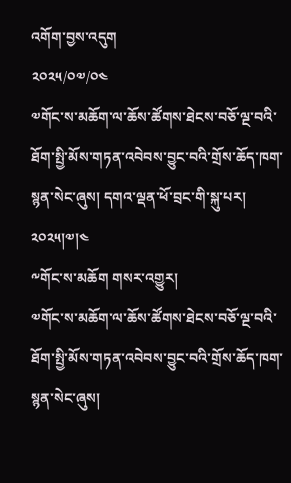འགོག་བྱས་འདུག
༢༠༢༥/༠༧/༠༤
༧གོང་ས་མཆོག་ལ་ཆོས་ཚོགས་ཐེངས་བཅོ་ལྔ་བའི་ཐོག་སྤྱི་མོས་གཏན་འབེབས་བྱུང་བའི་གྲོས་ཆོད་ཁག་སྙན་སེང་ཞུས། དགའ་ལྡན་ཕོ་བྲང་གི་སྐུ་པར། ༢༠༢༥།༧།༤
༸གོང་ས་མཆོག གསར་འགྱུར།
༧གོང་ས་མཆོག་ལ་ཆོས་ཚོགས་ཐེངས་བཅོ་ལྔ་བའི་ཐོག་སྤྱི་མོས་གཏན་འབེབས་བྱུང་བའི་གྲོས་ཆོད་ཁག་སྙན་སེང་ཞུས།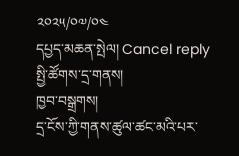༢༠༢༥/༠༧/༠༤
དཔྱད་མཆན་སྤེལ། Cancel reply
སྤྱི་ཚོགས་དྲ་གནས།
ཁྱབ་བསྒྲགས།
དྲ་ངོས་ཀྱི་གནས་ཚུལ་ཚང་མའི་པར་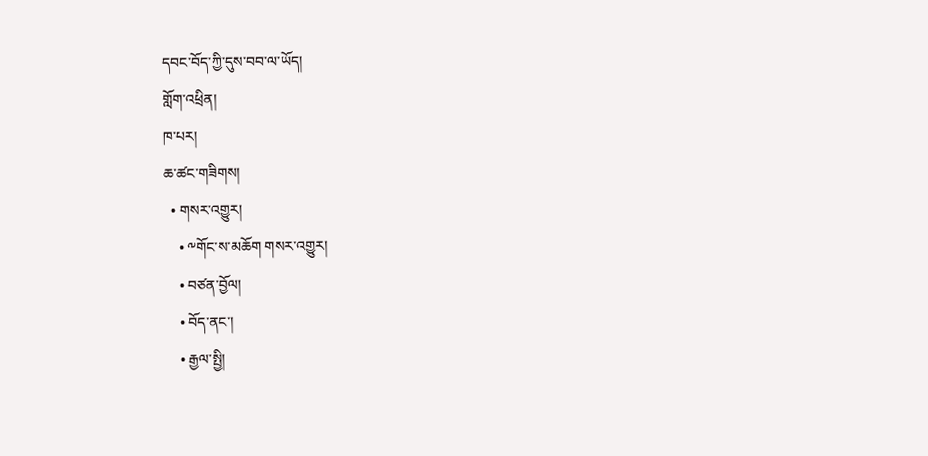དབང་བོད་ཀྱི་དུས་བབ་ལ་ཡོད།
གློག་འཕྲིན།
ཁ་པར།
ཆ་ཚང་གཟིགས།
  • གསར་འགྱུར།
    • ༸གོང་ས་མཆོག གསར་འགྱུར།
    • བཙན་བྱོལ།
    • བོད་ནང་།
    • རྒྱལ་སྤྱི།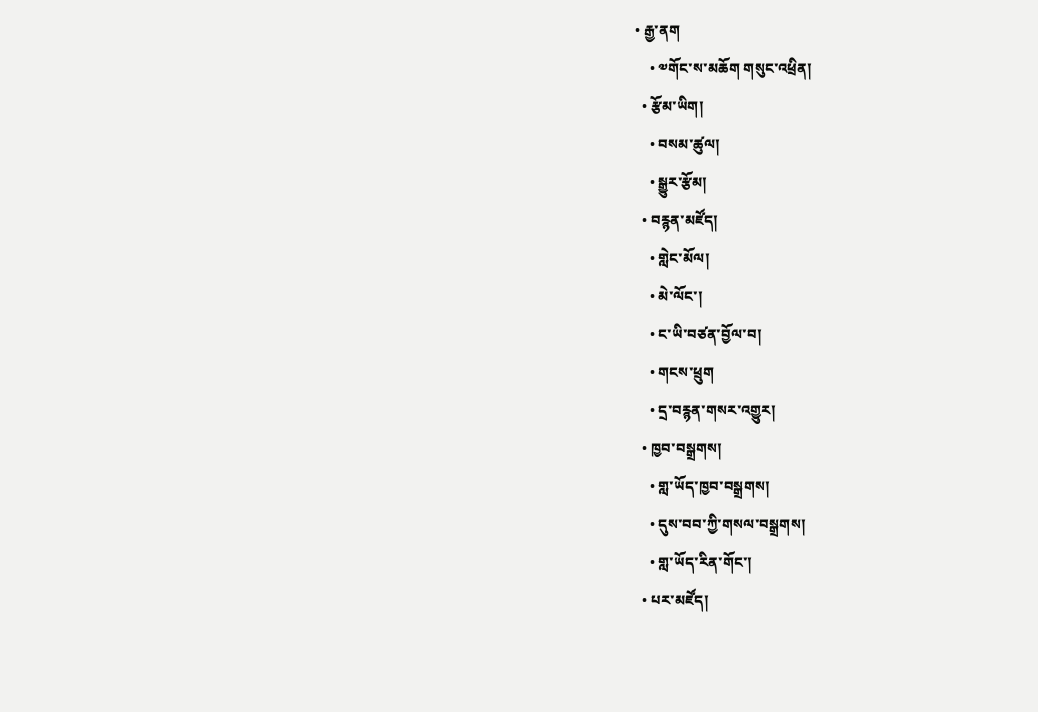• རྒྱ་ནག
    • ༧གོང་ས་མཆོག གསུང་འཕྲིན།
  • རྩོམ་ཡིག།
    • བསམ་ཚུལ།
    • སྒྱུར་རྩོམ།
  • བརྙན་མཛོད།
    • གླེང་མོལ།
    • མེ་ལོང་།
    • ང་ཡི་བཙན་བྱོལ་བ།
    • གངས་ཕྲུག
    • དྲ་བརྙན་གསར་འགྱུར།
  • ཁྱབ་བསྒྲགས།
    • གླ་ཡོད་ཁྱབ་བསྒྲགས།
    • དུས་བབ་ཀྱི་གསལ་བསྒྲགས།
    • གླ་ཡོད་རིན་གོང་།
  • པར་མཛོད།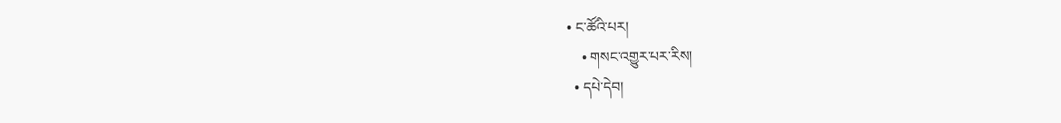• ང་ཚོའི་པར།
    • གསང་འགྱུར་པར་རིས།
  • དཔེ་དེབ།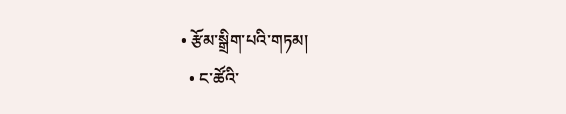• རྩོམ་སྒྲིག་པའི་གཏམ།
  • ང་ཚོའི་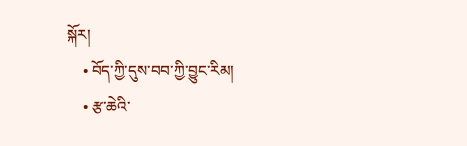སྐོར།
    • བོད་ཀྱི་དུས་བབ་ཀྱི་བྱུང་རིམ།
    • རྩ་ཆེའི་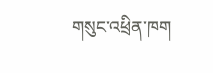གསུང་འཕྲིན་ཁག